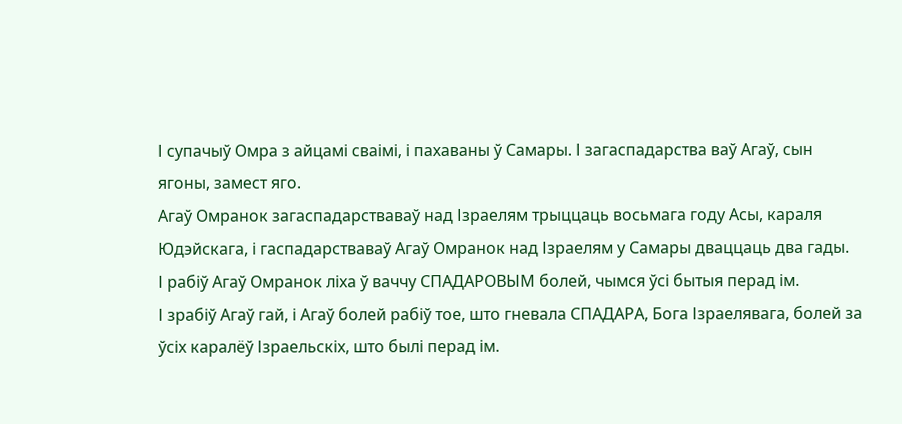І супачыў Омра з айцамі сваімі, і пахаваны ў Самары. І загаспадарства ваў Агаў, сын ягоны, замест яго.
Агаў Омранок загаспадарстваваў над Ізраелям трыццаць восьмага году Асы, караля Юдэйскага, і гаспадарстваваў Агаў Омранок над Ізраелям у Самары дваццаць два гады.
І рабіў Агаў Омранок ліха ў ваччу СПАДАРОВЫМ болей, чымся ўсі бытыя перад ім.
І зрабіў Агаў гай, і Агаў болей рабіў тое, што гневала СПАДАРА, Бога Ізраелявага, болей за ўсіх каралёў Ізраельскіх, што былі перад ім.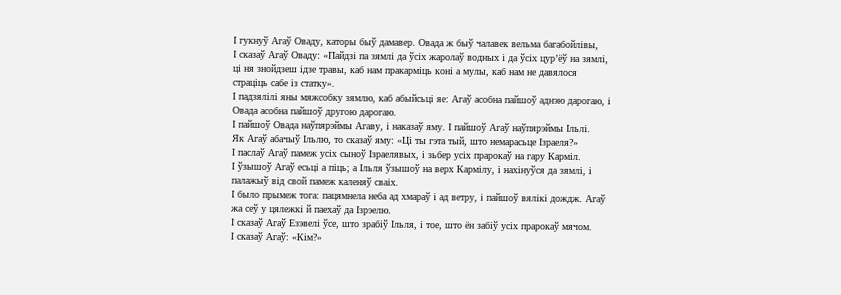І гукнуў Агаў Оваду, каторы быў дамавер. Овада ж быў чалавек вельма багабойлівы,
І сказаў Агаў Оваду: «Пайдзі па зямлі да ўсіх жаролаў водных і да ўсіх цур’ёў на зямлі, ці ня знойдзеш ідзе травы, каб нам пракарміць коні а мулы, каб нам не давялося страціць сабе із статку».
І падзялілі яны мяжсобку зямлю, каб абыйсьці яе: Агаў асобна пайшоў аднэю дарогаю, і Овада асобна пайшоў другою дарогаю.
І пайшоў Овада наўпярэймы Агаву, і наказаў яму. І пайшоў Агаў наўпярэймы Ільлі.
Як Агаў абачыў Ільлю, то сказаў яму: «Ці ты гэта тый, што немарасьце Ізраеля?»
І паслаў Агаў памеж усіх сыноў Ізраелявых, і зьбер усіх прарокаў на гару Карміл.
І ўзышоў Агаў есьці а піць; а Ільля ўзышоў на верх Кармілу, і нахінуўся да зямлі, і палажыў від свой памеж каленяў сваіх.
І было прымеж тога: пацямнела неба ад хмараў і ад ветру, і пайшоў вялікі дождж. Агаў жа сеў у цялежкі й паехаў да Ізрэелю.
І сказаў Агаў Езэвелі ўсе, што зрабіў Ільля, і тое, што ён забіў усіх прарокаў мячом.
І сказаў Агаў: «Кім?»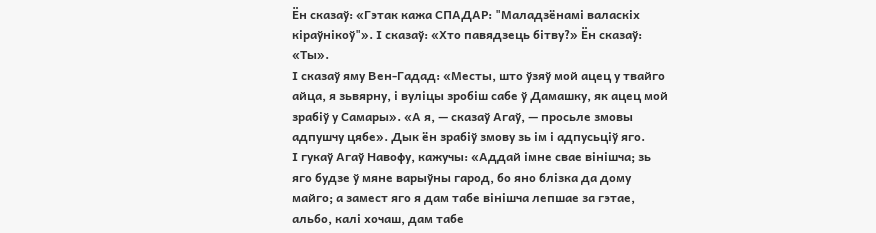Ён сказаў: «Гэтак кажа СПАДАР: "Маладзёнамі валаскіх кіраўнікоў"». І сказаў: «Хто павядзець бітву?» Ён сказаў: «Ты».
І сказаў яму Вен-Гадад: «Месты, што ўзяў мой ацец у твайго айца, я зьвярну, і вуліцы зробіш сабе ў Дамашку, як ацец мой зрабіў у Самары». «А я, — сказаў Агаў, — просьле змовы адпушчу цябе». Дык ён зрабіў змову зь ім і адпусьціў яго.
І гукаў Агаў Навофу, кажучы: «Аддай імне свае вінішча; зь яго будзе ў мяне варыўны гарод, бо яно блізка да дому майго; а замест яго я дам табе вінішча лепшае за гэтае, альбо, калі хочаш, дам табе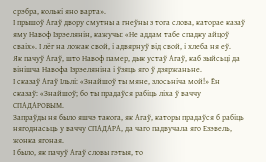срэбра, колькі яно варта».
І прышоў Агаў двору смутны а гнеўны з тога слова, каторае казаў яму Навоф Ізрэелянін, кажучы: «Не аддам табе спадку айцоў сваіх». І лёг на ложак свой, і адвярнуў від свой, і хлеба ня еў.
Як пачуў Агаў, што Навоф памер, дык устаў Агаў, каб зыйсьці да вінішча Навофа Ізрэеляніна і ўзяць яго ў дзяржаньне.
І сказаў Агаў Ільлі: «Знайшоў ты мяне, злосьніча мой!» Ён сказаў: «Знайшоў; бо ты прадаўся рабіць ліха ў ваччу СПАДАРОВЫМ.
Запраўды ня было яшчэ такога, як Агаў, каторы прадаўся б рабіць нягоднасьць у ваччу СПАДАРА, да чаго падвучала яго Езэвель, жонка ягоная.
І было, як пачуў Агаў словы гэтыя, то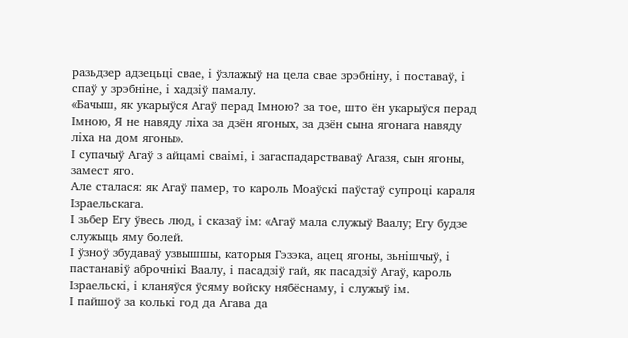разьдзер адзецьці свае, і ўзлажыў на цела свае зрэбніну, і поставаў, і спаў у зрэбніне, і хадзіў памалу.
«Бачыш, як укарыўся Агаў перад Імною? за тое, што ён укарыўся перад Імною, Я не навяду ліха за дзён ягоных, за дзён сына ягонага навяду ліха на дом ягоны».
І супачыў Агаў з айцамі сваімі, і загаспадарстваваў Агазя, сын ягоны, замест яго.
Але сталася: як Агаў памер, то кароль Моаўскі паўстаў супроці караля Ізраельскага.
І зьбер Егу ўвесь люд, і сказаў ім: «Агаў мала служыў Ваалу; Егу будзе служыць яму болей.
І ўзноў збудаваў узвышшы, каторыя Гэзэка, ацец ягоны, зьнішчыў, і пастанавіў аброчнікі Ваалу, і пасадзіў гай, як пасадзіў Агаў, кароль Ізраельскі, і кланяўся ўсяму войску нябёснаму, і служыў ім.
І пайшоў за колькі год да Агава да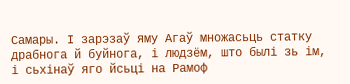Самары. І зарэзаў яму Агаў множасьць статку драбнога й буйнога, і людзём, што былі зь ім, і сьхінаў яго йсьці на Рамоф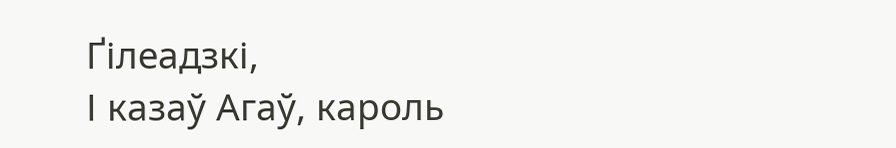Ґілеадзкі,
І казаў Агаў, кароль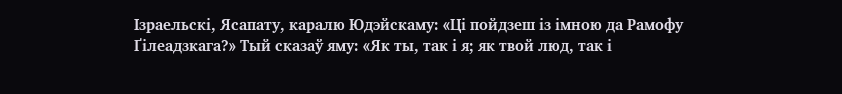Ізраельскі, Ясапату, каралю Юдэйскаму: «Ці пойдзеш із імною да Рамофу Ґілеадзкага?» Тый сказаў яму: «Як ты, так і я; як твой люд, так і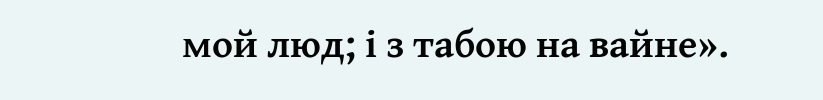мой люд; і з табою на вайне».